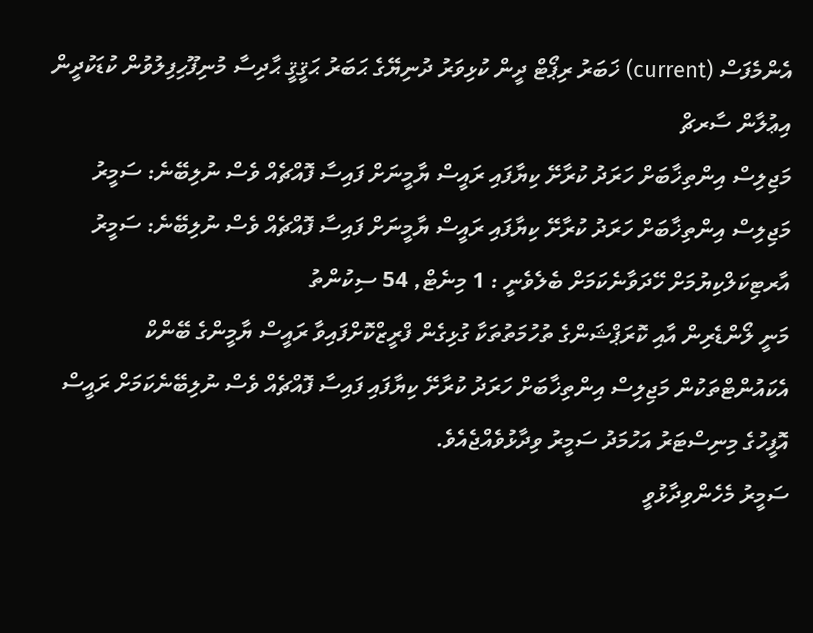އެންމެފަސް (current) ޚަބަރު ރިޕޯޓް ދީން ކުޅިވަރު ދުނިޔޭގެ ޙަބަރު ޙަޤީޤީ ޙާދިސާ މުނިފޫހިފިލުވުން ކުޑަކުދީން އިޢުލާން ސާރޗް
މަޖިލިސް އިންތިޚާބަށް ހަރަދު ކުރާށޭ ކިޔާފައި ރައީސް ޔާމީނަށް ފައިސާ ފޮއްޗެއް ވެސް ނުލިބޭނެ: ސަމީރު
މަޖިލިސް އިންތިޚާބަށް ހަރަދު ކުރާށޭ ކިޔާފައި ރައީސް ޔާމީނަށް ފައިސާ ފޮއްޗެއް ވެސް ނުލިބޭނެ: ސަމީރު
އާރޓިކަލްކިޔުމަށް ހޭދަވާނެކަމަށް ބެލެވެނީ : 1 މިނެޓް, 54 ސިކުންތު
މަނީ ލޯންޑެރިން އާއި ކޮރަޕްޝަންގެ ތުހުމަތުތަކާ ގުޅިގެން ފްރީޒްކޮށްފައިވާ ރައީސް ޔާމީންގެ ބޭންކް އެކައުންޓްތަކުން މަޖިލިސް އިންތިޚާބަށް ހަރަދު ކުރާށޭ ކިޔާފައި ފައިސާ ފޮއްޗެއް ވެސް ނުލިބޭނެކަމަށް ރައީސް އޮފީހުގެ މިނިސްޓަރު އަހުމަދު ސަމީރު ވިދާޅުވެއްޖެއެވެ.
ސަމީރު މެހެންވިދާޅުވީ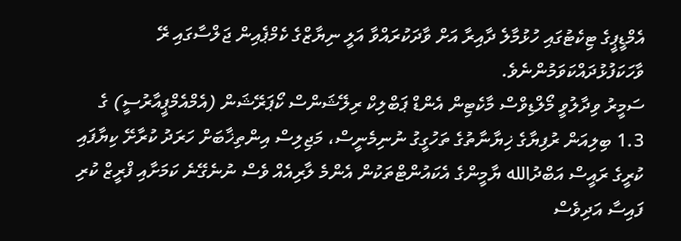އެމްޑީޕީގެ ޓިކެޓުގައި ހުޅުމާލެ ދާއިރާ އަށް ވާދަކުރައްވާ އަލީ ނިޔާޒްގެ ކެމްޕެއިން ޖަލްސާގައި ރޭ ވާހަކަފުޅުދައްކަވަމުންނެވެ.
ސަމީރު ވިދާލުވީ މޯލްޑިވްސް މާކެޓިން އެންޑް ޕަބްލިކް ރިލޭޝަންސް ކޯޕަރޭޝަން (އެމްއެމްޕީއާރުސީ) ގެ 1.3 ބިލިއަން ރުފިޔާގެ ޚިޔާނާތުގެ ތަހުގީގު ނުނިމެނީސް، މަޖިލިސް އިންތިޚާބަށް ހަރަދު ކުރާށޭ ކިޔާފައި ކުރީގެ ރައީސް އަބްދުالله ޔާމީންގެ އެކައުންޓްތަކުން އެންމެ ލާރިއެއް ވެސް ނުނެގޭނެ ކަމަށާއި ފްރީޒް ކުރި ފައިސާ އަދިވެސް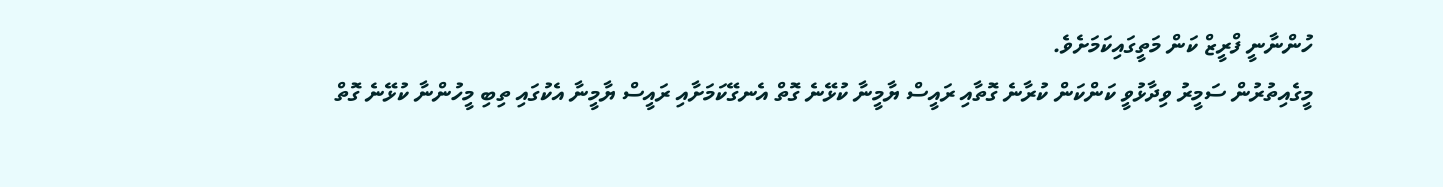ހުންނާނީ ފްރީޒް ކަން މަތީގައިކަމަށެވެ.
މީގެއިތުރުން ސަމީރު ވިދާޅުވީ ކަންކަން ކުރާނެ ގޮތާއި ރައީސް ޔާމީނާ ކުޅޭނެ ގޮތް އެނގޭކަމަށާއި ރައީސް ޔާމީނާ އެކުގައި ތިބި މީހުންނާ ކުޅޭނެ ގޮތް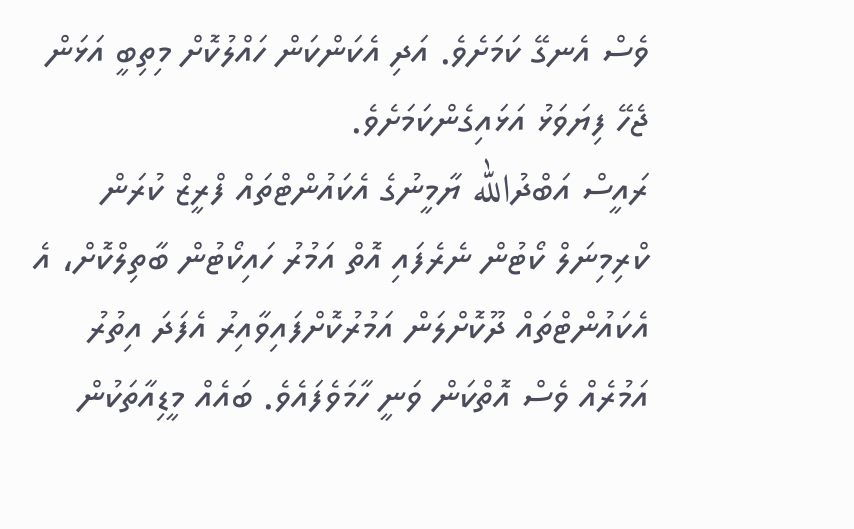ވެސް އެނގޭ ކަމަށެވެ. އަދި އެކަންކަން ހައްލުކޮށް މިތިބީ އަޅަން ޖެހޭ ފިޔަވަޅު އަޅައިގެންކަމަށެވެ.
ރައީސް އަބްދުالله ޔާމީނުގެ އެކައުންޓްތައް ފްރީޒް ކުރަން ކްރިމިނަލް ކޯޓުން ނެރެފައި އޮތް އަމުރު ހައިކޯޓުން ބާތިލްކޮށް، އެ އެކައުންޓްތައް ދޫކޮށްލަން އަމުރުކޮށްފައިވާއިރު އެފަދަ އިތުރު އަމުރެއް ވެސް އޮތްކަން ވަނީ ހާމަވެފައެވެ. ބައެއް މީޑިއާތަކުން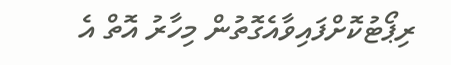ރިޕޯޓުކޮށްފައިވާއެގޮތުން މިހާރު އޮތް އެ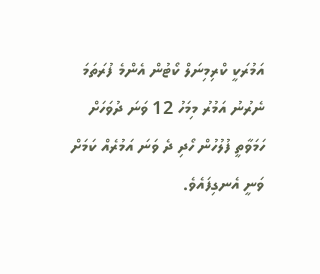އަމުރަކީ ކްރިމިނަލް ކޯޓުން އެންމެ ފުރަތަމަ ނެރުނު އަމުރު މިމަހު 12 ވަނަ ދުވަހަށް ހަމަވާތީ ފުލުހުން ހޯދި ދެ ވަނަ އަމުރެއް ކަމަށް ވަނީ އެނގިފައެވެ.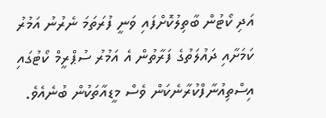އަދި ކޯޓުން ބާތިލުކޮށްފައި ވަނީ ފުރަތަމަ ނެރުނު އަމުރު ކަމަށާއި ދައުލަތުގެ ފަރާތުން އެ އަމުރު ސުޕްރީމް ކޯޓުގައި އިސްތިއުނާފްކުރާނެކަން ވެސް މީޑއާތަކުން ބުނެއެވެ.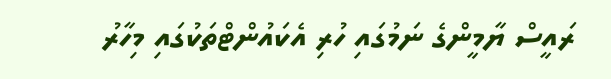ރައީސް ޔާމީންގެ ނަމުގައި ހުރި އެކައުންޓްތަކުގައި މިހާރު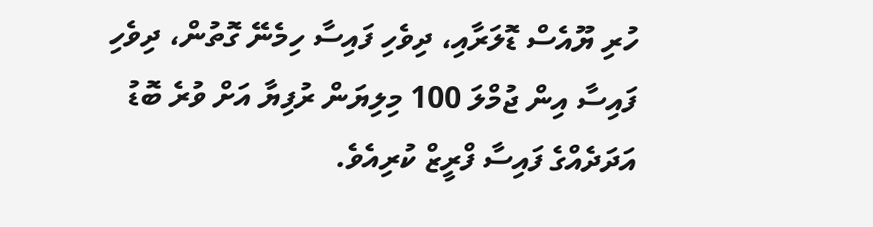ހުރި ޔޫއެސް ޑޮލަރާއި، ދިވެހި ފައިސާ ހިމެނޭ ގޮތުން، ދިވެހި ފައިސާ އިން ޖުމްލަ 100 މިލިޔަން ރުފިޔާ އަށް ވުރެ ބޮޑު އަދަދެއްގެ ފައިސާ ފްރީޒް ކުރިއެވެ.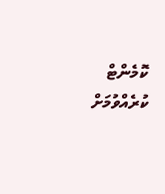ކޮމެންޓް ކުރެއްވުމަށް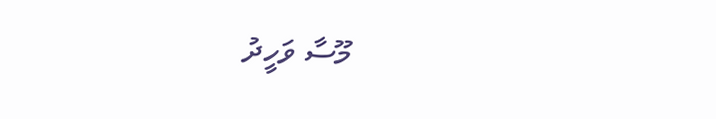މޫސާ ވަހީދު